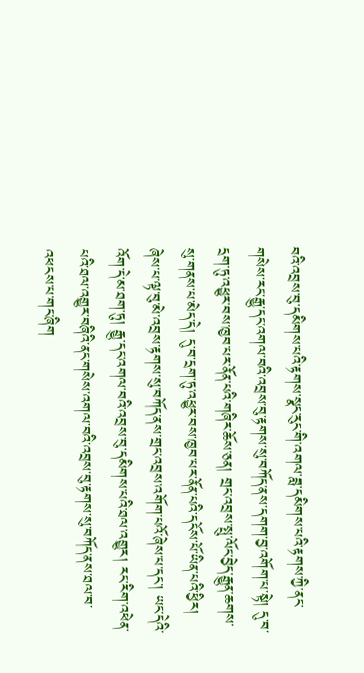བའི་འབྲས་བུ་དམིགས་པའི་རྟགས་སྣང་རུང་གི་འགལ་ཟླ་དམིགས་པའི་རྟགས་ཀྱི་ནང་གསེས་རང་རྒྱུ་དང་འགལ་བའི་འབྲས་བུ་རྟགས་སུ་བཀོད་ནས་དགག་བྱ་འགོག་པ་སྟེ། དུ་བ་དྲག་ཏུ་འཕྱུར་བས་ཁྱབ་པར་ནོན་པའི་གཞིར་ཆོས་ཅན། གྲང་འབྲས་སྤུ་ལོང་བྱེད་རྒྱུན་ཆགས་སུ་གནས་པ་མེད་དེ། དུ་བ་དྲག་ཏུ་འཕྱུར་བས་ཁྱབ་པར་ནོན་པའི་དངོས་པོ་ཡིན་པའི་ཕྱིར། ཞེས་པ་ལྟ་བུ་མེ་འབྲས་རྟགས་སུ་བཀོད་ནས་གྲང་འབྲས་འགོག་པའོ་ཞེས་པ་དང་། ཡང་དེའི་འོག་དེ་མ་ཐག་ཏུ། རྒྱུ་དང་འགལ་བའི་འབྲས་བུ་དམིགས་པའི་ཐལ་འགྱུར། རང་རིག་འཕེན་པའི་ཐལ་འགྱུར་བཞིའི་ནང་གསེས་འགལ་བའི་འབྲས་བུ་རྟགས་སུ་བཀོད་ནས་ཐལ་བ་འཕངས་པ་གང་ཞིག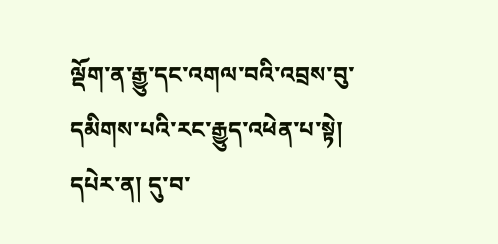ལྡོག་ན་རྒྱུ་དང་འགལ་བའི་འབྲས་བུ་དམིགས་པའི་རང་རྒྱུད་འཕེན་པ་སྟེ། དཔེར་ན། དུ་བ་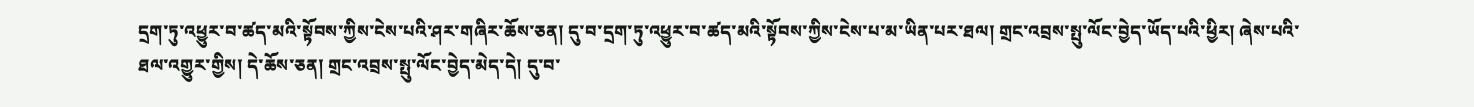དྲག་ཏུ་འཕྱུར་བ་ཚད་མའི་སྟོབས་ཀྱིས་ངེས་པའི་ཤར་གཞིར་ཆོས་ཅན། དུ་བ་དྲག་ཏུ་འཕྱུར་བ་ཚད་མའི་སྟོབས་ཀྱིས་ངེས་པ་མ་ཡིན་པར་ཐལ། གྲང་འབྲས་སྤུ་ལོང་བྱེད་ཡོད་པའི་ཕྱིར། ཞེས་པའི་ཐལ་འགྱུར་གྱིས། དེ་ཆོས་ཅན། གྲང་འབྲས་སྤུ་ལོང་བྱེད་མེད་དེ། དུ་བ་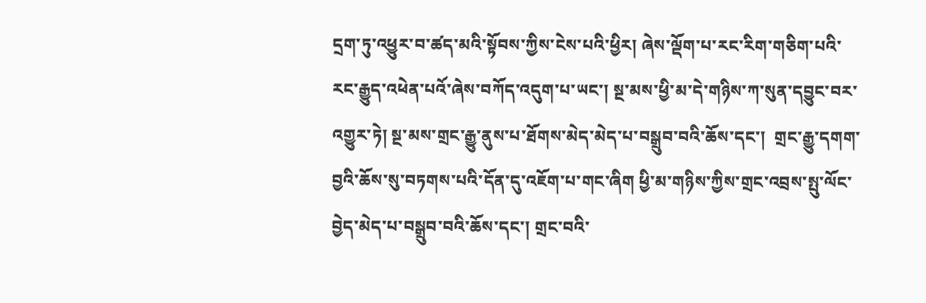དྲག་ཏུ་འཕྱུར་བ་ཚད་མའི་སྟོབས་ཀྱིས་ངེས་པའི་ཕྱིར། ཞེས་ལྡོག་པ་རང་རིག་གཅིག་པའི་རང་རྒྱུད་འཕེན་པའོ་ཞེས་བཀོད་འདུག་པ་ཡང་། སྔ་མས་ཕྱི་མ་དེ་གཉིས་ཀ་སུན་དབྱུང་བར་འགྱུར་ཏེ། སྔ་མས་གྲང་རྒྱུ་ནུས་པ་ཐོགས་མེད་མེད་པ་བསྒྲུབ་བའི་ཆོས་དང་།  གྲང་རྒྱུ་དགག་བྱའི་ཆོས་སུ་བཏགས་པའི་དོན་དུ་འཇོག་པ་གང་ཞིག ཕྱི་མ་གཉིས་ཀྱིས་གྲང་འབྲས་སྤུ་ལོང་བྱེད་མེད་པ་བསྒྲུབ་བའི་ཆོས་དང་། གྲང་བའི་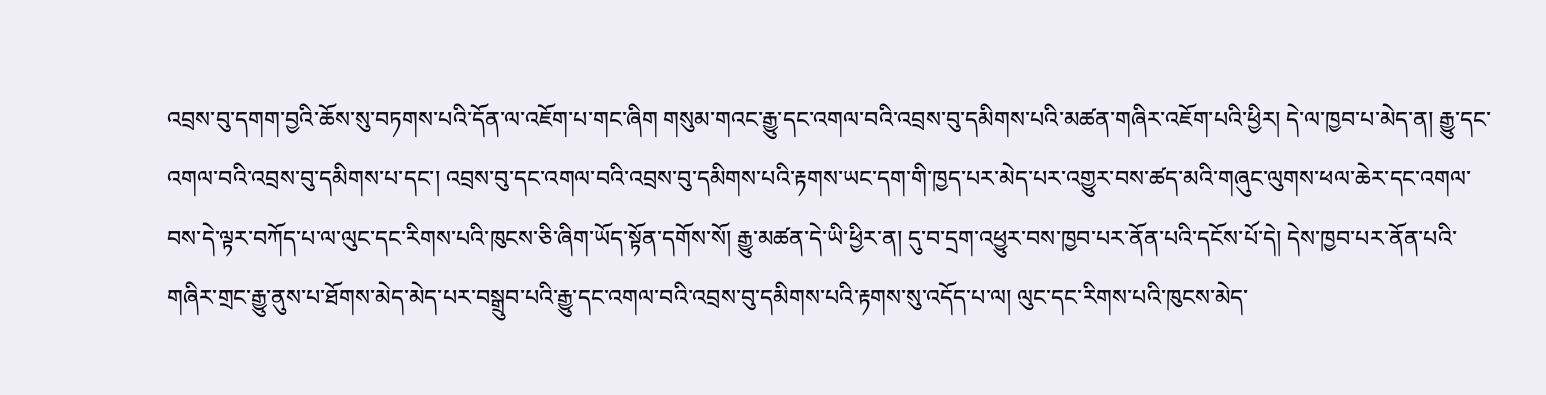འབྲས་བུ་དགག་བྱའི་ཆོས་སུ་བཏགས་པའི་དོན་ལ་འཇོག་པ་གང་ཞིག གསུམ་གའང་རྒྱུ་དང་འགལ་བའི་འབྲས་བུ་དམིགས་པའི་མཚན་གཞིར་འཇོག་པའི་ཕྱིར། དེ་ལ་ཁྱབ་པ་མེད་ན། རྒྱུ་དང་འགལ་བའི་འབྲས་བུ་དམིགས་པ་དང་། འབྲས་བུ་དང་འགལ་བའི་འབྲས་བུ་དམིགས་པའི་རྟགས་ཡང་དག་གི་ཁྱད་པར་མེད་པར་འགྱུར་བས་ཚད་མའི་གཞུང་ལུགས་ཕལ་ཆེར་དང་འགལ་བས་དེ་ལྟར་བཀོད་པ་ལ་ལུང་དང་རིགས་པའི་ཁུངས་ཅི་ཞིག་ཡོད་སྟོན་དགོས་སོ། རྒྱུ་མཚན་དེ་ཡི་ཕྱིར་ན། དུ་བ་དྲག་འཕྱུར་བས་ཁྱབ་པར་ནོན་པའི་དངོས་པོ་དེ། དེས་ཁྱབ་པར་ནོན་པའི་གཞིར་གྲང་རྒྱུ་ནུས་པ་ཐོགས་མེད་མེད་པར་བསྒྲུབ་པའི་རྒྱུ་དང་འགལ་བའི་འབྲས་བུ་དམིགས་པའི་རྟགས་སུ་འདོད་པ་ལ། ལུང་དང་རིགས་པའི་ཁུངས་མེད་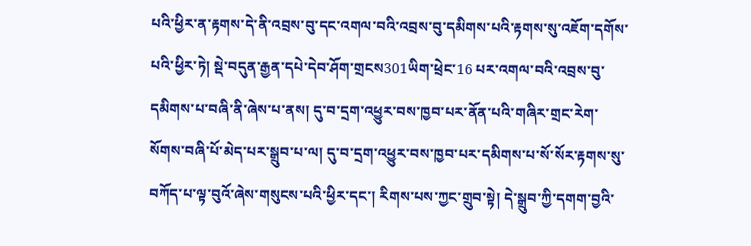པའི་ཕྱིར་ན་རྟགས་དེ་ནི་འབྲས་བུ་དང་འགལ་བའི་འབྲས་བུ་དམིགས་པའི་རྟགས་སུ་འཇོག་དགོས་པའི་ཕྱིར་ཏེ། སྡེ་བདུན་རྒྱན་དཔེ་དེབ་ཤོག་གྲངས301ཡིག་ཕྲེང་16 པར་འགལ་བའི་འབྲས་བུ་དམིགས་པ་བཞི་ནི་ཞེས་པ་ནས། དུ་བ་དྲག་འཕྱུར་བས་ཁྱབ་པར་ནོན་པའི་གཞིར་གྲང་རེག་སོགས་བཞི་པོ་མེད་པར་སྒྲུབ་པ་ལ། དུ་བ་དྲག་འཕྱུར་བས་ཁྱབ་པར་དམིགས་པ་སོ་སོར་རྟགས་སུ་བཀོད་པ་ལྟ་བུའོ་ཞེས་གསུངས་པའི་ཕྱིར་དང་། རིགས་པས་ཀྱང་གྲུབ་སྟེ། དེ་སྒྲུབ་ཀྱི་དགག་བྱའི་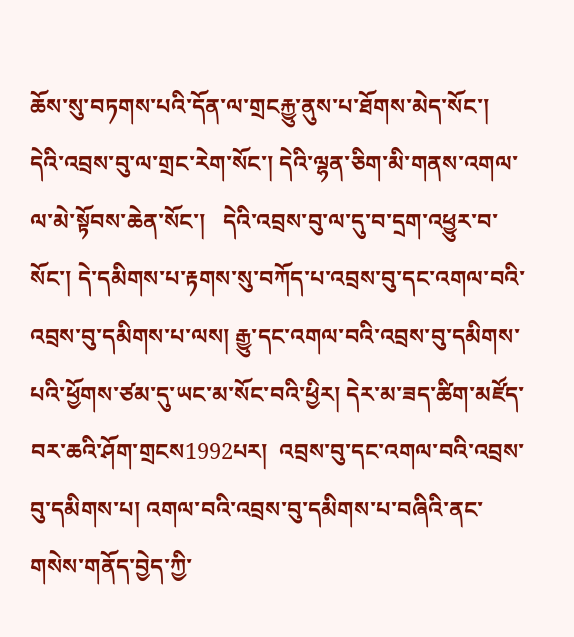ཆོས་སུ་བཏགས་པའི་དོན་ལ་གྲངརྐྱུ་ནུས་པ་ཐོགས་མེད་སོང་།  དེའི་འབྲས་བུ་ལ་གྲང་རེག་སོང་། དེའི་ལྷན་ཅིག་མི་གནས་འགལ་ལ་མེ་སྟོབས་ཆེན་སོང་།   དེའི་འབྲས་བུ་ལ་དུ་བ་དྲག་འཕྱུར་བ་སོང་། དེ་དམིགས་པ་རྟགས་སུ་བཀོད་པ་འབྲས་བུ་དང་འགལ་བའི་འབྲས་བུ་དམིགས་པ་ལས། རྒྱུ་དང་འགལ་བའི་འབྲས་བུ་དམིགས་པའི་ཕྱོགས་ཙམ་དུ་ཡང་མ་སོང་བའི་ཕྱིར། དེར་མ་ཟད་ཚིག་མཛོད་བར་ཆའི་ཤོག་གྲངས1992པར།  འབྲས་བུ་དང་འགལ་བའི་འབྲས་བུ་དམིགས་པ། འགལ་བའི་འབྲས་བུ་དམིགས་པ་བཞིའི་ནང་གསེས་གནོད་བྱེད་ཀྱི་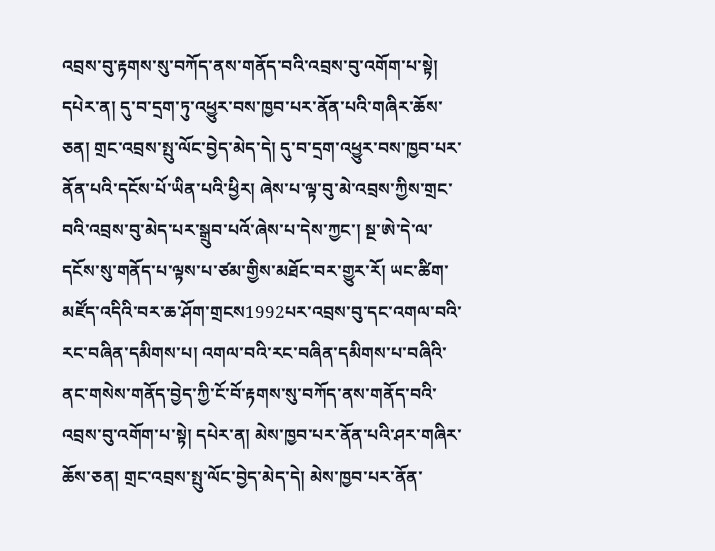འབྲས་བུ་རྟགས་སུ་བཀོད་ནས་གནོད་བའི་འབྲས་བུ་འགོག་པ་སྟེ།  དཔེར་ན། དུ་བ་དྲག་ཏུ་འཕྱུར་བས་ཁྱབ་པར་ནོན་པའི་གཞིར་ཆོས་ཅན། གྲང་འབྲས་སྤུ་ལོང་བྱེད་མེད་དེ། དུ་བ་དྲག་འཕྱུར་བས་ཁྱབ་པར་ནོན་པའི་དངོས་པོ་ཡིན་པའི་ཕྱིར། ཞེས་པ་ལྟ་བུ་མེ་འབྲས་ཀྱིས་གྲང་བའི་འབྲས་བུ་མེད་པར་སྒྲུབ་པའོ་ཞེས་པ་དེས་ཀྱང་། སྔ་ཨེ་དེ་ལ་དངོས་སུ་གནོད་པ་ལྟས་པ་ཙམ་གྱིས་མཐོང་བར་གྱུར་རོ། ཡང་ཚིག་མཛོད་འདིའི་བར་ཆ་ཤོག་གྲངས1992པར་འབྲས་བུ་དང་འགལ་བའི་རང་བཞིན་དམིགས་པ། འགལ་བའི་རང་བཞིན་དམིགས་པ་བཞིའི་ནང་གསེས་གནོད་བྱེད་ཀྱི་ངོ་བོ་རྟགས་སུ་བཀོད་ནས་གནོད་བའི་འབྲས་བུ་འགོག་པ་སྟེ། དཔེར་ན། མེས་ཁྱབ་པར་ནོན་པའི་ཤར་གཞིར་ཆོས་ཅན། གྲང་འབྲས་སྤུ་ལོང་བྱེད་མེད་དེ། མེས་ཁྱབ་པར་ནོན་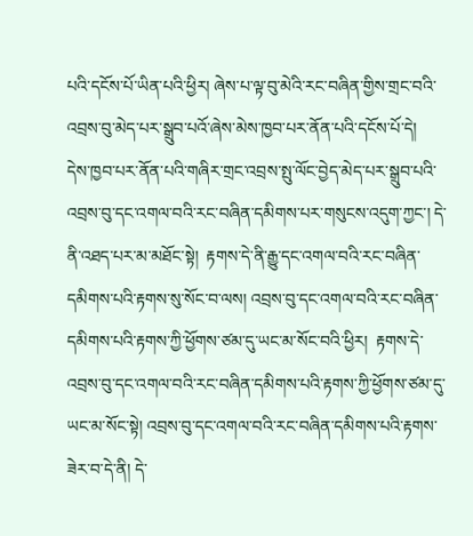པའི་དངོས་པོ་ཡིན་པའི་ཕྱིར། ཞེས་པ་ལྟ་བུ་མེའི་རང་བཞིན་གྱིས་གྲང་བའི་འབྲས་བུ་མེད་པར་སྒྲུབ་པའོ་ཞེས་མེས་ཁྱབ་པར་ནོན་པའི་དངོས་པོ་དེ།  དེས་ཁྱབ་པར་ནོན་པའི་གཞིར་གྲང་འབྲས་སྤུ་ལོང་བྱེད་མེད་པར་སྒྲུབ་པའི་འབྲས་བུ་དང་འགལ་བའི་རང་བཞིན་དམིགས་པར་གསུངས་འདུག་ཀྱང་། དེ་ནི་འཐད་པར་མ་མཐོང་སྟེ།  རྟགས་དེ་ནི་རྒྱུ་དང་འགལ་བའི་རང་བཞིན་དམིགས་པའི་རྟགས་སུ་སོང་བ་ལས། འབྲས་བུ་དང་འགལ་བའི་རང་བཞིན་དམིགས་པའི་རྟགས་ཀྱི་ཕྱོགས་ཙམ་དུ་ཡང་མ་སོང་བའི་ཕྱིར།  རྟགས་དེ་འབྲས་བུ་དང་འགལ་བའི་རང་བཞིན་དམིགས་པའི་རྟགས་ཀྱི་ཕྱོགས་ཙམ་དུ་ཡང་མ་སོང་སྟེ། འབྲས་བུ་དང་འགལ་བའི་རང་བཞིན་དམིགས་པའི་རྟགས་ཟེར་བ་དེ་ནི། དེ་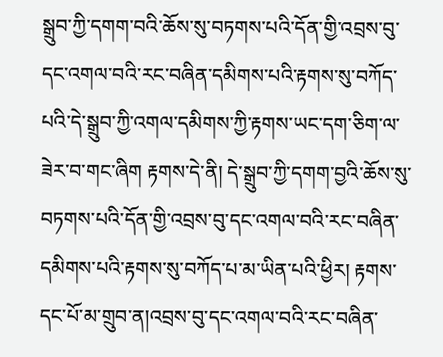སྒྲུབ་ཀྱི་དགག་བའི་ཆོས་སུ་བཏགས་པའི་དོན་གྱི་འབྲས་བུ་དང་འགལ་བའི་རང་བཞིན་དམིགས་པའི་རྟགས་སུ་བཀོད་པའི་དེ་སྒྲུབ་ཀྱི་འགལ་དམིགས་ཀྱི་རྟགས་ཡང་དག་ཅིག་ལ་ཟེར་བ་གང་ཞིག རྟགས་དེ་ནི། དེ་སྒྲུབ་ཀྱི་དགག་བྱའི་ཆོས་སུ་བཏགས་པའི་དོན་གྱི་འབྲས་བུ་དང་འགལ་བའི་རང་བཞིན་དམིགས་པའི་རྟགས་སུ་བཀོད་པ་མ་ཡིན་པའི་ཕྱིར། རྟགས་དང་པོ་མ་གྲུབ་ན།འབྲས་བུ་དང་འགལ་བའི་རང་བཞིན་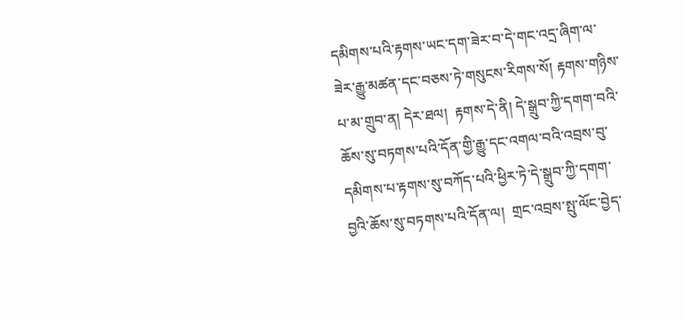དམིགས་པའི་རྟགས་ཡང་དག་ཟེར་བ་དེ་གང་འདྲ་ཞིག་ལ་ཟེར་རྒྱུ་མཚན་དང་བཅས་ཏེ་གསུངས་རིགས་སོ། རྟགས་གཉིས་པ་མ་གྲུབ་ན། དེར་ཐལ།  རྟགས་དེ་ནི། དེ་སྒྲུབ་ཀྱི་དགག་བའི་ཆོས་སུ་བཏགས་པའི་དོན་གྱི་རྒྱུ་དང་འགལ་བའི་འབྲས་བུ་དམིགས་པ་རྟགས་སུ་བཀོད་པའི་ཕྱིར་ཏེ་དེ་སྒྲུབ་ཀྱི་དགག་བྱའི་ཆོས་སུ་བཏགས་པའི་དོན་ལ།  གྲང་འབྲས་སྤུ་ལོང་བྱེད་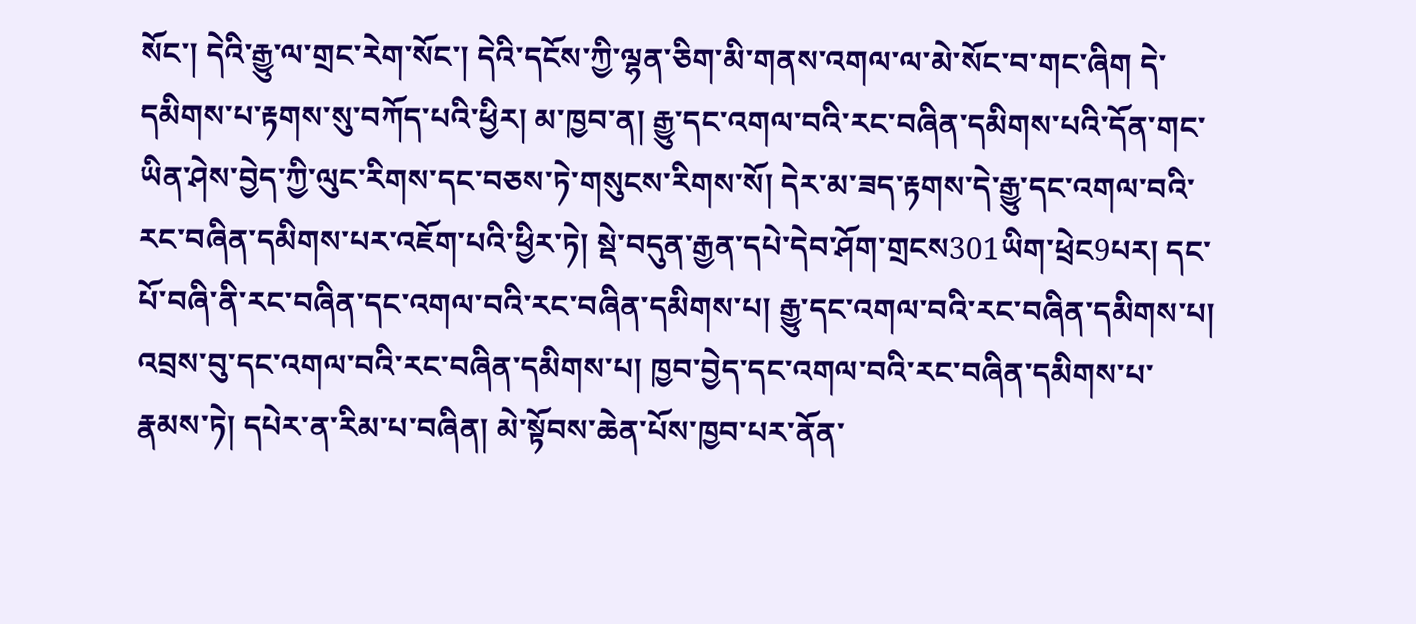སོང་། དེའི་རྒྱུ་ལ་གྲང་རེག་སོང་། དེའི་དངོས་ཀྱི་ལྷན་ཅིག་མི་གནས་འགལ་ལ་མེ་སོང་བ་གང་ཞིག དེ་དམིགས་པ་རྟགས་སུ་བཀོད་པའི་ཕྱིར། མ་ཁྱབ་ན། རྒྱུ་དང་འགལ་བའི་རང་བཞིན་དམིགས་པའི་དོན་གང་ཡིན་ཤེས་བྱེད་ཀྱི་ལུང་རིགས་དང་བཅས་ཏེ་གསུངས་རིགས་སོ། དེར་མ་ཟད་རྟགས་དེ་རྒྱུ་དང་འགལ་བའི་རང་བཞིན་དམིགས་པར་འཇོག་པའི་ཕྱིར་ཏེ། སྡེ་བདུན་རྒྱན་དཔེ་དེབ་ཤོག་གྲངས301ཡིག་ཕྲེང9པར། དང་པོ་བཞི་ནི་རང་བཞིན་དང་འགལ་བའི་རང་བཞིན་དམིགས་པ། རྒྱུ་དང་འགལ་བའི་རང་བཞིན་དམིགས་པ། འབྲས་བུ་དང་འགལ་བའི་རང་བཞིན་དམིགས་པ། ཁྱབ་བྱེད་དང་འགལ་བའི་རང་བཞིན་དམིགས་པ་རྣམས་ཏེ། དཔེར་ན་རིམ་པ་བཞིན། མེ་སྟོབས་ཆེན་པོས་ཁྱབ་པར་ནོན་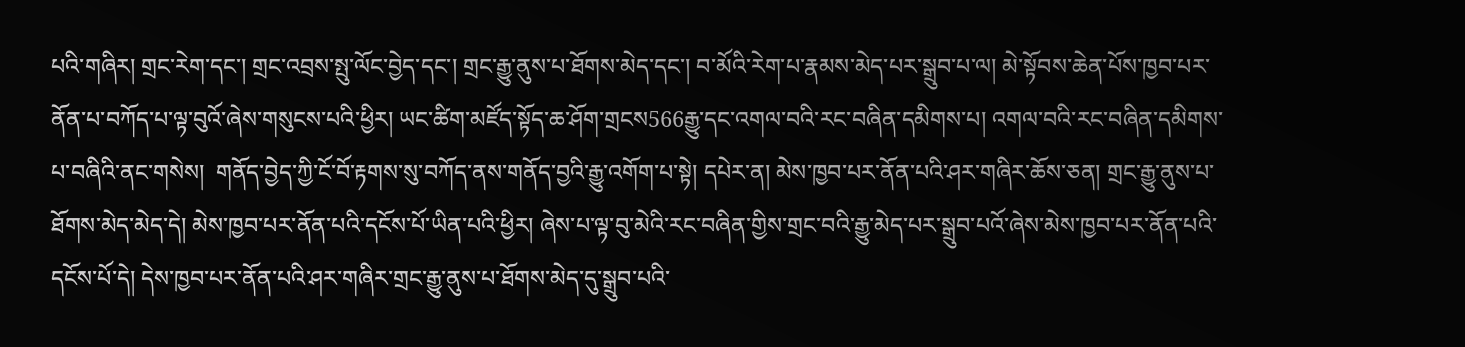པའི་གཞིར། གྲང་རེག་དང་། གྲང་འབྲས་སྤུ་ལོང་བྱེད་དང་། གྲང་རྒྱུ་ནུས་པ་ཐོགས་མེད་དང་། བ་མོའི་རེག་པ་རྣམས་མེད་པར་སྒྲུབ་པ་ལ། མེ་སྟོབས་ཆེན་པོས་ཁྱབ་པར་ནོན་པ་བཀོད་པ་ལྟ་བུའོ་ཞེས་གསུངས་པའི་ཕྱིར། ཡང་ཚིག་མཛོད་སྟོད་ཆ་ཤོག་གྲངས566རྒྱུ་དང་འགལ་བའི་རང་བཞིན་དམིགས་པ། འགལ་བའི་རང་བཞིན་དམིགས་པ་བཞིའི་ནང་གསེས།  གནོད་བྱེད་ཀྱི་ངོ་བོ་རྟགས་སུ་བཀོད་ནས་གནོད་བྱའི་རྒྱུ་འགོག་པ་སྟེ། དཔེར་ན། མེས་ཁྱབ་པར་ནོན་པའི་ཤར་གཞིར་ཆོས་ཅན། གྲང་རྒྱུ་ནུས་པ་ཐོགས་མེད་མེད་དེ། མེས་ཁྱབ་པར་ནོན་པའི་དངོས་པོ་ཡིན་པའི་ཕྱིར། ཞེས་པ་ལྟ་བུ་མེའི་རང་བཞིན་གྱིས་གྲང་བའི་རྒྱུ་མེད་པར་སྒྲུབ་པའོ་ཞེས་མེས་ཁྱབ་པར་ནོན་པའི་དངོས་པོ་དེ། དེས་ཁྱབ་པར་ནོན་པའི་ཤར་གཞིར་གྲང་རྒྱུ་ནུས་པ་ཐོགས་མེད་དུ་སྒྲུབ་པའི་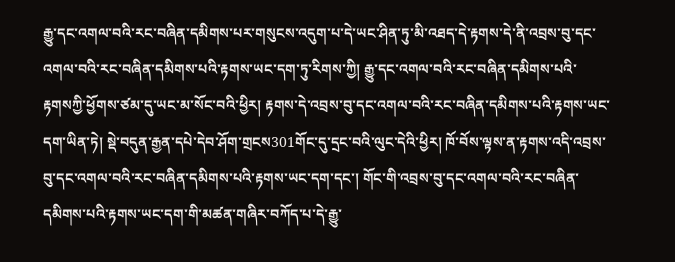རྒྱུ་དང་འགལ་བའི་རང་བཞིན་དམིགས་པར་གསུངས་འདུག་པ་དེ་ཡང་ཤིན་ཏུ་མི་འཐད་དེ་རྟགས་དེ་ནི་འབྲས་བུ་དང་འགལ་བའི་རང་བཞིན་དམིགས་པའི་རྟགས་ཡང་དག་ཏུ་རིགས་ཀྱི། རྒྱུ་དང་འགལ་བའི་རང་བཞིན་དམིགས་པའི་རྟགསཀྱི་ཕྱོགས་ཙམ་དུ་ཡང་མ་སོང་བའི་ཕྱིར། རྟགས་དེ་འབྲས་བུ་དང་འགལ་བའི་རང་བཞིན་དམིགས་པའི་རྟགས་ཡང་དག་ཡིན་ཏེ། སྡེ་བདུན་རྒྱན་དཔེ་དེབ་ཤོག་གྲངས301གོང་དུ་དྲང་བའི་ལུང་དེའི་ཕྱིར། ཁོ་བོས་ལྟས་ན་རྟགས་འདི་འབྲས་བུ་དང་འགལ་བའི་རང་བཞིན་དམིགས་པའི་རྟགས་ཡང་དག་དང་། གོང་གི་འབྲས་བུ་དང་འགལ་བའི་རང་བཞིན་དམིགས་པའི་རྟགས་ཡང་དག་གི་མཚན་གཞིར་བཀོད་པ་དེ་རྒྱུ་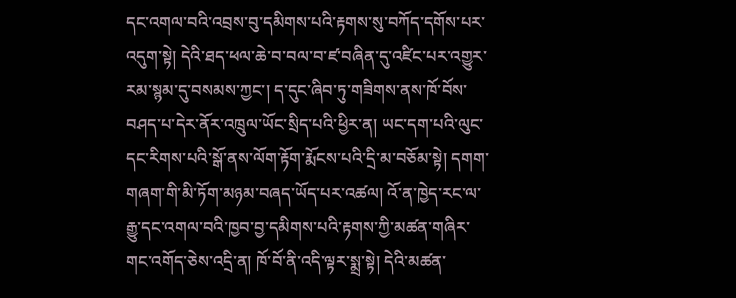དང་འགལ་བའི་འབྲས་བུ་དམིགས་པའི་རྟགས་སུ་བཀོད་དགོས་པར་འདུག་སྟེ། དེའི་ཐད་ཕལ་ཆེ་བ་བལ་བ་ཛ་བཞིན་དུ་འཛིང་པར་འགྱུར་རམ་སྙམ་དུ་བསམས་ཀྱང་། ད་དུང་ཞིབ་ཏུ་གཟིགས་ནས་ཁོ་བོས་བཤད་པ་དེར་ནོར་འཁྲུལ་ཡོང་སྲིད་པའི་ཕྱིར་ན། ཡང་དག་པའི་ལུང་དང་རིགས་པའི་སྒོ་ནས་ལོག་རྟོག་རྨོངས་པའི་དྲི་མ་བཅོམ་སྟེ། དགག་གཞག་གི་མི་ཏོག་མཉམ་བཞད་ཡོད་པར་འཚལ། འོ་ན་ཁྱེད་རང་ལ་རྒྱུ་དང་འགལ་བའི་ཁྱབ་བྱ་དམིགས་པའི་རྟགས་ཀྱི་མཚན་གཞིར་གང་འགོད་ཅེས་འདྲི་ན། ཁོ་བོ་ནི་འདི་ལྟར་སྨྲ་སྟེ། དེའི་མཚན་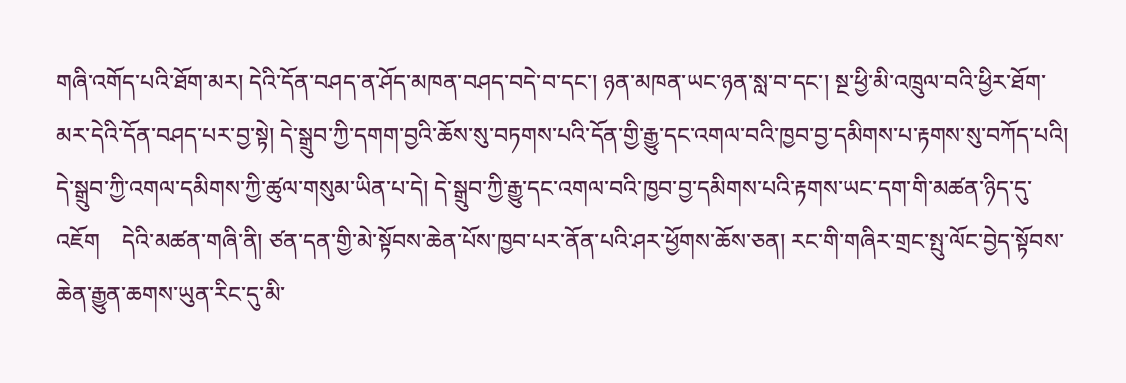གཞི་འགོད་པའི་ཐོག་མར། དེའི་དོན་བཤད་ན་ཤོད་མཁན་བཤད་བདེ་བ་དང་། ཉན་མཁན་ཡང་ཉན་སླ་བ་དང་། སྔ་ཕྱི་མི་འཁྲུལ་བའི་ཕྱིར་ཐོག་མར་དེའི་དོན་བཤད་པར་བྱ་སྟེ། དེ་སྒྲུབ་ཀྱི་དགག་བྱའི་ཆོས་སུ་བཏགས་པའི་དོན་གྱི་རྒྱུ་དང་འགལ་བའི་ཁྱབ་བྱ་དམིགས་པ་རྟགས་སུ་བཀོད་པའི། དེ་སྒྲུབ་ཀྱི་འགལ་དམིགས་ཀྱི་ཚུལ་གསུམ་ཡིན་པ་དེ། དེ་སྒྲུབ་ཀྱི་རྒྱུ་དང་འགལ་བའི་ཁྱབ་བྱ་དམིགས་པའི་རྟགས་ཡང་དག་གི་མཚན་ཉིད་དུ་འཇོག    དེའི་མཚན་གཞི་ནི། ཙན་དན་གྱི་མེ་སྟོབས་ཆེན་པོས་ཁྱབ་པར་ནོན་པའི་ཤར་ཕྱོགས་ཆོས་ཅན། རང་གི་གཞིར་གྲང་སྤུ་ལོང་བྱེད་སྟོབས་ཆེན་རྒྱུན་ཆགས་ཡུན་རིང་དུ་མི་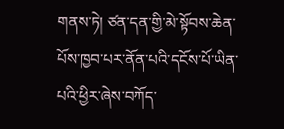གནས་ཏེ། ཙན་དན་གྱི་མེ་སྟོབས་ཆེན་པོས་ཁྱབ་པར་ནོན་པའི་དངོས་པོ་ཡིན་པའི་ཕྱིར་ཞེས་བཀོད་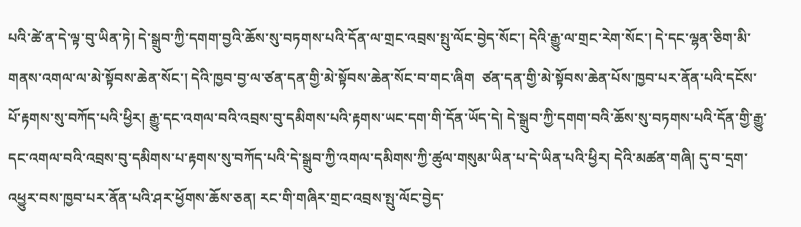པའི་ཚེ་ན་དེ་ལྟ་བུ་ཡིན་ཏེ། དེ་སྒྲུབ་ཀྱི་དགག་བྱའི་ཆོས་སུ་བཏགས་པའི་དོན་ལ་གྲང་འབྲས་སྤུ་ལོང་བྱེད་སོང་། དེའི་རྒྱུ་ལ་གྲང་རེག་སོང་། དེ་དང་ལྷན་ཅིག་མི་གནས་འགལ་ལ་མེ་སྟོབས་ཆེན་སོང་། དེའི་ཁྱབ་བྱ་ལ་ཙན་དན་གྱི་མེ་སྟོབས་ཆེན་སོང་བ་གང་ཞིག  ཙན་དན་གྱི་མེ་སྟོབས་ཆེན་པོས་ཁྱབ་པར་ནོན་པའི་དངོས་པོ་རྟགས་སུ་བཀོད་པའི་ཕྱིར། རྒྱུ་དང་འགལ་བའི་འབྲས་བུ་དམིགས་པའི་རྟགས་ཡང་དག་གི་དོན་ཡོད་དེ། དེ་སྒྲུབ་ཀྱི་དགག་བའི་ཆོས་སུ་བཏགས་པའི་དོན་གྱི་རྒྱུ་དང་འགལ་བའི་འབྲས་བུ་དམིགས་པ་རྟགས་སུ་བཀོད་པའི་དེ་སྒྲུབ་ཀྱི་འགལ་དམིགས་ཀྱི་ཚུལ་གསུམ་ཡིན་པ་དེ་ཡིན་པའི་ཕྱིར། དེའི་མཚན་གཞི། དུ་བ་དྲག་འཕྱུར་བས་ཁྱབ་པར་ནོན་པའི་ཤར་ཕྱོགས་ཆོས་ཅན། རང་གི་གཞིར་གྲང་འབྲས་སྤུ་ལོང་བྱེད་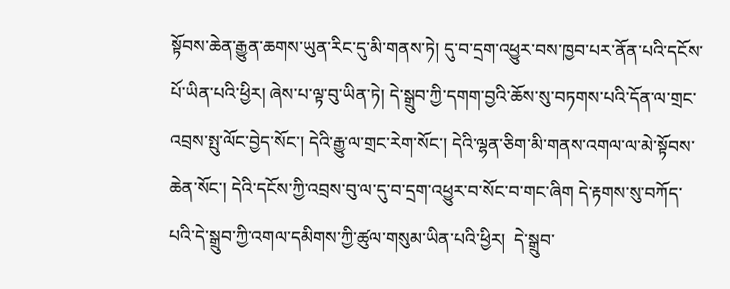སྟོབས་ཆེན་རྒྱུན་ཆགས་ཡུན་རིང་དུ་མི་གནས་ཏེ། དུ་བ་དྲག་འཕྱུར་བས་ཁྱབ་པར་ནོན་པའི་དངོས་པོ་ཡིན་པའི་ཕྱིར། ཞེས་པ་ལྟ་བུ་ཡིན་ཏེ། དེ་སྒྲུབ་ཀྱི་དགག་བྱའི་ཆོས་སུ་བཏགས་པའི་དོན་ལ་གྲང་འབྲས་སྤུ་ལོང་བྱེད་སོང་། དེའི་རྒྱུ་ལ་གྲང་རེག་སོང་། དེའི་ལྷན་ཅིག་མི་གནས་འགལ་ལ་མེ་སྟོབས་ཆེན་སོང་། དེའི་དངོས་ཀྱི་འབྲས་བུ་ལ་དུ་བ་དྲག་འཕྱུར་བ་སོང་བ་གང་ཞིག དེ་རྟགས་སུ་བཀོད་པའི་དེ་སྒྲུབ་ཀྱི་འགལ་དམིགས་ཀྱི་ཚུལ་གསུམ་ཡིན་པའི་ཕྱིར།  དེ་སྒྲུབ་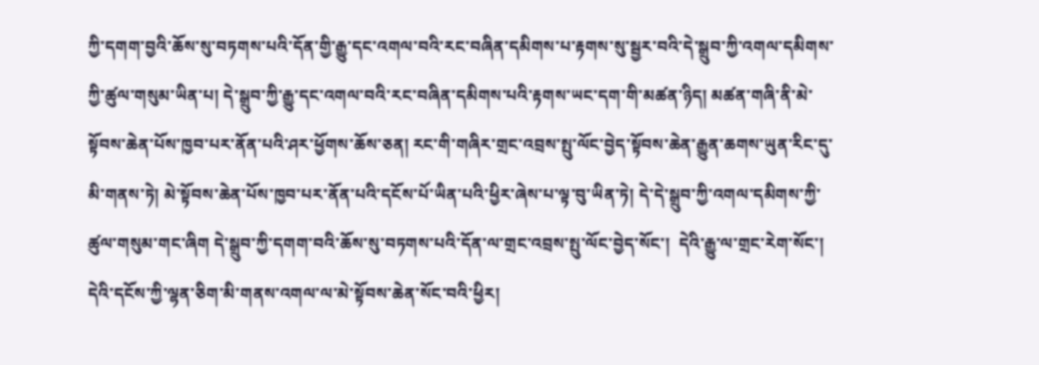ཀྱི་དགག་བྱའི་ཆོས་སུ་བཏགས་པའི་དོན་གྱི་རྒྱུ་དང་འགལ་བའི་རང་བཞིན་དམིགས་པ་རྟགས་སུ་སྦྱར་བའི་དེ་སྒྲུབ་ཀྱི་འགལ་དམིགས་ཀྱི་ཚུལ་གསུམ་ཡིན་པ། དེ་སྒྲུབ་ཀྱི་རྒྱུ་དང་འགལ་བའི་རང་བཞིན་དམིགས་པའི་རྟགས་ཡང་དག་གི་མཚན་ཉིད། མཚན་གཞི་ནི་མེ་སྟོབས་ཆེན་པོས་ཁྱབ་པར་ནོན་པའི་ཤར་ཕྱོགས་ཆོས་ཅན། རང་གི་གཞིར་གྲང་འབྲས་སྤུ་ལོང་བྱེད་སྟོབས་ཆེན་རྒྱུན་ཆགས་ཡུན་རིང་དུ་མི་གནས་ཏེ། མེ་སྟོབས་ཆེན་པོས་ཁྱབ་པར་ནོན་པའི་དངོས་པོ་ཡིན་པའི་ཕྱིར་ཞེས་པ་ལྟ་བུ་ཡིན་ཏེ། དེ་དེ་སྒྲུབ་ཀྱི་འགལ་དམིགས་ཀྱི་ཚུལ་གསུམ་གང་ཞིག དེ་སྒྲུབ་ཀྱི་དགག་བའི་ཆོས་སུ་བཏགས་པའི་དོན་ལ་གྲང་འབྲས་སྤུ་ལོང་བྱེད་སོང་།  དེའི་རྒྱུ་ལ་གྲང་རེག་སོང་། དེའི་དངོས་ཀྱི་ལྷན་ཅིག་མི་གནས་འགལ་ལ་མེ་སྟོབས་ཆེན་སོང་བའི་ཕྱིར།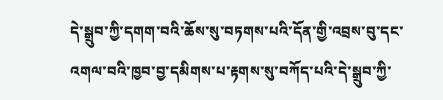དེ་སྒྲུབ་ཀྱི་དགག་བའི་ཆོས་སུ་བཏགས་པའི་དོན་གྱི་འབྲས་བུ་དང་འགལ་བའི་ཁྱབ་བྱ་དམིགས་པ་རྟགས་སུ་བཀོད་པའི་དེ་སྒྲུབ་ཀྱི་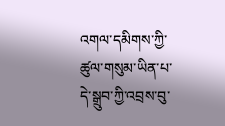འགལ་དམིགས་ཀྱི་ཚུལ་གསུམ་ཡིན་པ་དེ་སྒྲུབ་ཀྱི་འབྲས་བུ་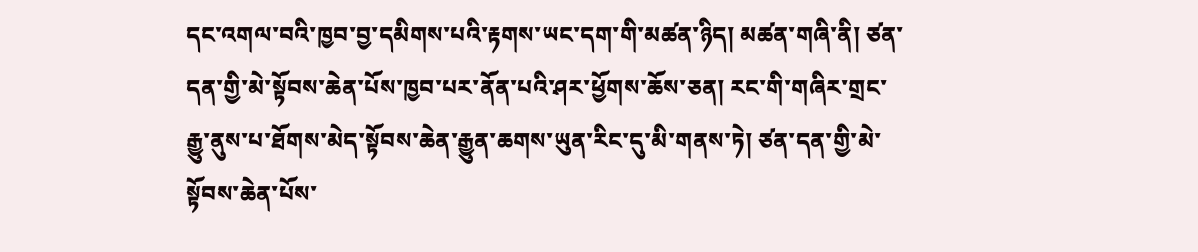དང་འགལ་བའི་ཁྱབ་བྱ་དམིགས་པའི་རྟགས་ཡང་དག་གི་མཚན་ཉིད། མཚན་གཞི་ནི། ཙན་དན་གྱི་མེ་སྟོབས་ཆེན་པོས་ཁྱབ་པར་ནོན་པའི་ཤར་ཕྱོགས་ཆོས་ཅན། རང་གི་གཞིར་གྲང་རྒྱུ་ནུས་པ་ཐོགས་མེད་སྟོབས་ཆེན་རྒྱུན་ཆགས་ཡུན་རིང་དུ་མི་གནས་ཏེ། ཙན་དན་གྱི་མེ་སྟོབས་ཆེན་པོས་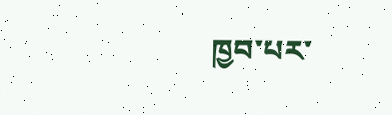ཁྱབ་པར་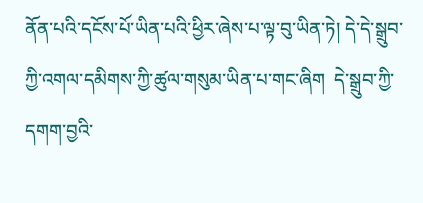ནོན་པའི་དངོས་པོ་ཡིན་པའི་ཕྱིར་ཞེས་པ་ལྟ་བུ་ཡིན་ཏེ། དེ་དེ་སྒྲུབ་ཀྱི་འགལ་དམིགས་ཀྱི་ཚུལ་གསུམ་ཡིན་པ་གང་ཞིག  དེ་སྒྲུབ་ཀྱི་དགག་བྱའི་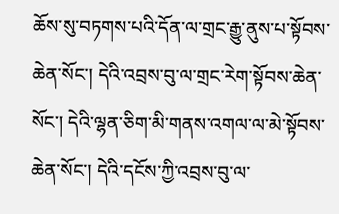ཆོས་སུ་བཏགས་པའི་དོན་ལ་གྲང་རྒྱུ་ནུས་པ་སྟོབས་ཆེན་སོང་། དེའི་འབྲས་བུ་ལ་གྲང་རེག་སྟོབས་ཆེན་སོང་། དེའི་ལྷན་ཅིག་མི་གནས་འགལ་ལ་མེ་སྟོབས་ཆེན་སོང་། དེའི་དངོས་ཀྱི་འབྲས་བུ་ལ་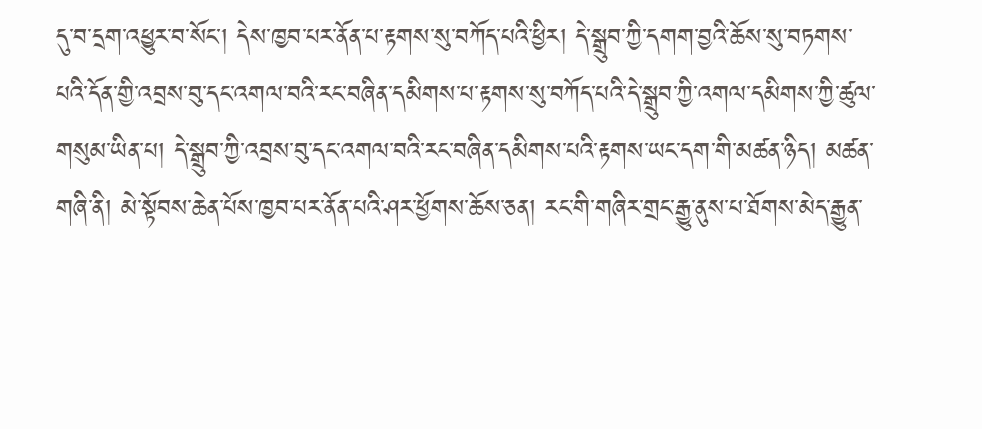དུ་བ་དྲག་འཕྱུར་བ་སོང་། དེས་ཁྱབ་པར་ནོན་པ་རྟགས་སུ་བཀོད་པའི་ཕྱིར། དེ་སྒྲུབ་ཀྱི་དགག་བྱའི་ཆོས་སུ་བཏགས་པའི་དོན་གྱི་འབྲས་བུ་དང་འགལ་བའི་རང་བཞིན་དམིགས་པ་རྟགས་སུ་བཀོད་པའི་དེ་སྒྲུབ་ཀྱི་འགལ་དམིགས་ཀྱི་ཚུལ་གསུམ་ཡིན་པ། དེ་སྒྲུབ་ཀྱི་འབྲས་བུ་དང་འགལ་བའི་རང་བཞིན་དམིགས་པའི་རྟགས་ཡང་དག་གི་མཚན་ཉིད། མཚན་གཞི་ནི། མེ་སྟོབས་ཆེན་པོས་ཁྱབ་པར་ནོན་པའི་ཤར་ཕྱོགས་ཆོས་ཅན། རང་གི་གཞིར་གྲང་རྒྱུ་ནུས་པ་ཐོགས་མེད་རྒྱུན་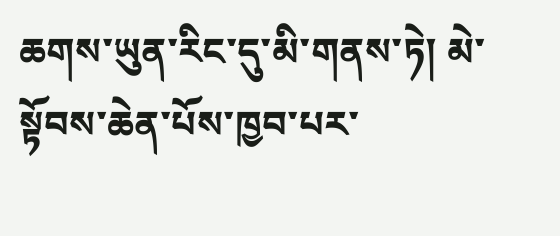ཆགས་ཡུན་རིང་དུ་མི་གནས་ཏེ། མེ་སྟོབས་ཆེན་པོས་ཁྱབ་པར་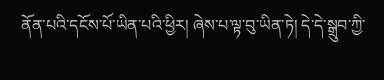ནོན་པའི་དངོས་པོ་ཡིན་པའི་ཕྱིར། ཞེས་པ་ལྟ་བུ་ཡིན་ཏེ། དེ་དེ་སྒྲུབ་ཀྱི་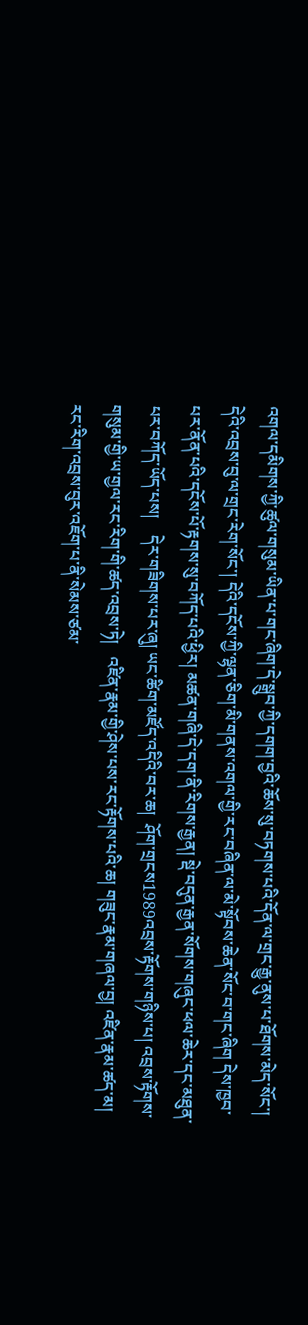འགལ་དམིགས་ཀྱི་ཚུལ་གསུམ་ཡིན་པ་གང་ཞིག་དེ་སྒྲུབ་ཀྱི་དགག་བྱའི་ཆོས་སུ་བཏགས་པའི་དོན་ལ་གྲང་རྒྱུ་ནུས་པ་ཐོགས་མེད་སོང་། དེའི་འབྲས་བུ་ལ་གྲང་རེག་སོང་། དེའི་དངོས་ཀྱི་ལྷན་ཅིག་མི་གནས་འགལ་གྱི་རང་བཞིན་ལ་མེ་སྟོབས་ཆེན་སོང་བ་གང་ཞིག དེས་ཁྱབ་པར་ནོན་པའི་དངོས་པོ་རྟགས་སུ་བཀོད་པའི་ཕྱིར། མཚན་གཞི་དེ་དག་ནི་རིགས་རྒྱན། སྡེ་བདུན་རྒྱན་སོགས་གཞུང་ཕལ་ཆེར་དང་མཐུན་པར་བཀོད་ཡོད་པས།    དེར་གཟིགས་པར་ཞུ། ཡང་ཚིག་མཛོད་འདིའི་བར་ཆ།  ཤོག་གྲངས1989འབྲས་རྟོགས་གཉིས་པ། འབྲས་རྟོགས་གསུམ་གྱི་ཡ་གྱལ་རང་རིག་གི་ཚད་འབྲས་ཏེ།   འཛིན་རྣམ་གྱི་ཤེས་པས་རང་རྟོགས་པའི་ཆ། གཟུང་རྣམ་གཞལ་བྱ། འཛིན་རྣམ་ཚད་མ། རང་རིག་འབྲས་བུར་འཇོག་པ་ནི་སེམས་ཙམ་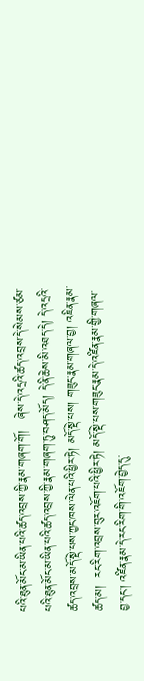པའི་ཐུན་མོང་མ་ཡིན་པའི་ཚད་འབྲས་ཀྱི་རྣམ་གཞག་གོ།   ཞེས་དེ་འདྲའི་ཚད་འབྲས་དེ་སེམས་ཙམ་པའི་ཐུན་མོང་མ་ཡིན་པའི་ཚད་འབྲས་ཀྱི་རྣམ་གཞག་ཏུ་བཤད་མོད། དེ་ནི་ཆེས་མི་འཐད་དེ། དེ་འདྲའི་ཚད་འབྲས་མདོ་སྡེ་པས་ཀྱང་ཁས་ལེན་པའི་ཕྱིར་ཏེ། མདོ་སྡེ་པས། གཟུང་རྣམ་གཞལ་བྱ། འཇིན་རྣམ་ཚད་མ།  རང་རིག་འབྲས་བུར་འཇོག་པའི་ཕྱིར་ཏེ། མདོ་སྡེ་པས་གཟུང་རྣམ་དེ་འཛིན་རྣམ་གྱི་གཞལ་བྱ་དང་། འཛིན་རྣམ་དེ་རང་རིག་གི་འཇོག་བྱེད་དུ་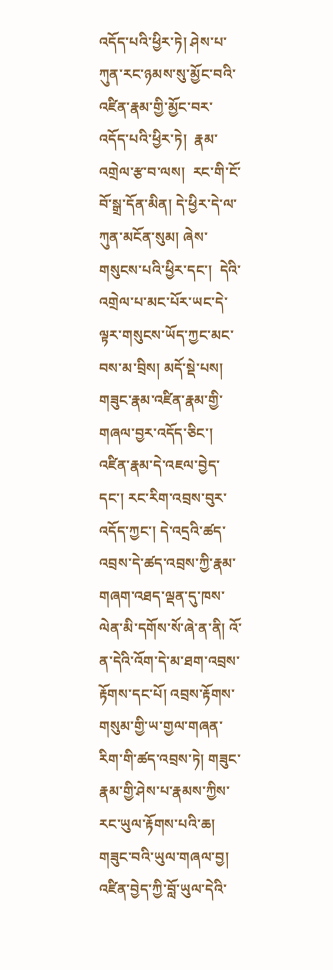འདོད་པའི་ཕྱིར་ཏེ། ཤེས་པ་ཀུན་རང་ཉམས་སུ་མྱོང་བའི་འཛིན་རྣམ་གྱི་མྱོང་བར་འདོད་པའི་ཕྱིར་ཏེ།  རྣམ་འགྲེལ་རྩ་བ་ལས།  རང་གི་ངོ་བོ་སྒྲ་དོན་མིན། དེ་ཕྱིར་དེ་ལ་ཀུན་མངོན་སུམ། ཞེས་གསུངས་པའི་ཕྱིར་དང་།  དེའི་འགྲེལ་པ་མང་པོར་ཡང་དེ་ལྟར་གསུངས་ཡོད་ཀྱང་མང་བས་མ་བྲིས། མདོ་སྡེ་པས།   གཟུང་རྣམ་འཛིན་རྣམ་གྱི་གཞལ་བྱར་འདོད་ཅིང་། འཛིན་རྣམ་དེ་འཇལ་བྱེད་དང་། རང་རིག་འབྲས་བུར་འདོད་ཀྱང་། དེ་འདྲའི་ཚད་འབྲས་དེ་ཚད་འབྲས་ཀྱི་རྣམ་གཞག་འཐད་ལྡན་དུ་ཁས་ལེན་མི་དགོས་སོ་ཞེ་ན་ནི། འོ་ན་དེའི་འོག་དེ་མ་ཐག་འབྲས་རྟོགས་དང་པོ། འབྲས་རྟོགས་གསུམ་གྱི་ཡ་གྱལ་གཞན་རིག་གི་ཚད་འབྲས་ཏེ། གཟུང་རྣམ་གྱི་ཤེས་པ་རྣམས་ཀྱིས་རང་ཡུལ་རྟོགས་པའི་ཆ། གཟུང་བའི་ཡུལ་གཞལ་བྱ། འཛིན་བྱེད་ཀྱི་བློ་ཡུལ་དེའི་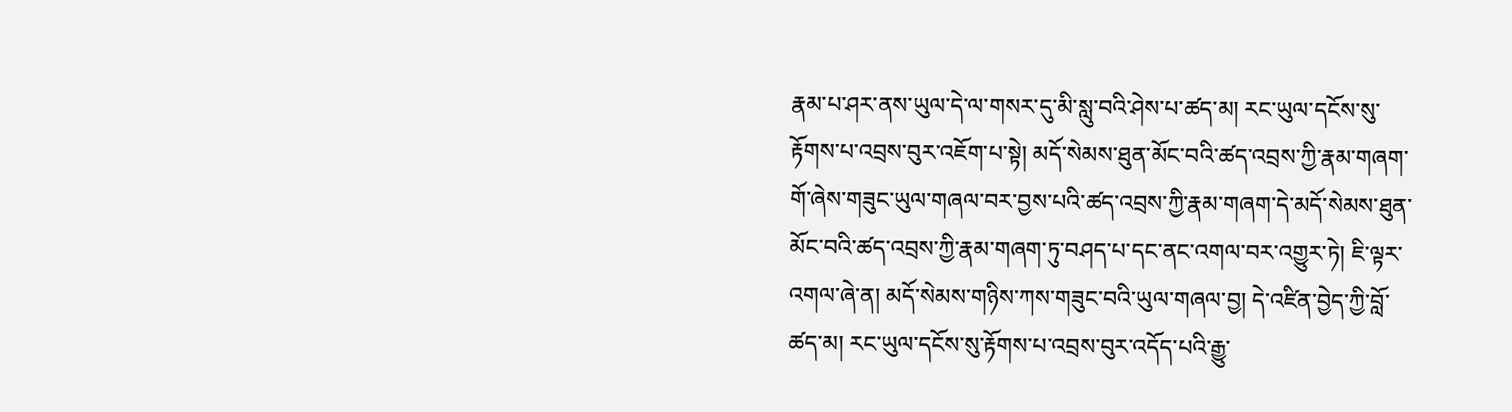རྣམ་པ་ཤར་ནས་ཡུལ་དེ་ལ་གསར་དུ་མི་སླུ་བའི་ཤེས་པ་ཚད་མ། རང་ཡུལ་དངོས་སུ་རྟོགས་པ་འབྲས་བུར་འཇོག་པ་སྟེ། མདོ་སེམས་ཐུན་མོང་བའི་ཚད་འབྲས་ཀྱི་རྣམ་གཞག་གོ་ཞེས་གཟུང་ཡུལ་གཞལ་བར་བྱས་པའི་ཚད་འབྲས་ཀྱི་རྣམ་གཞག་དེ་མདོ་སེམས་ཐུན་མོང་བའི་ཚད་འབྲས་ཀྱི་རྣམ་གཞག་ཏུ་བཤད་པ་དང་ནང་འགལ་བར་འགྱུར་ཏེ། ཇི་ལྟར་འགལ་ཞེ་ན། མདོ་སེམས་གཉིས་ཀས་གཟུང་བའི་ཡུལ་གཞལ་བྱ། དེ་འཛིན་བྱེད་ཀྱི་བློ་ཚད་མ། རང་ཡུལ་དངོས་སུ་རྟོགས་པ་འབྲས་བུར་འདོད་པའི་རྒྱུ་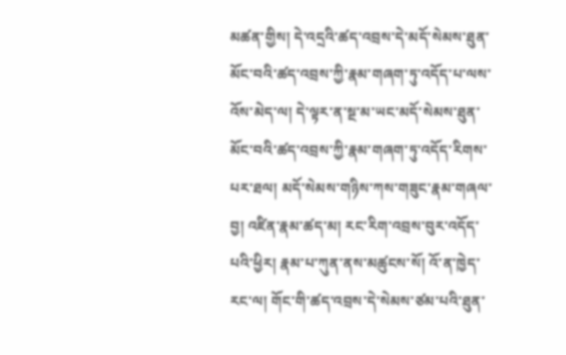མཚན་གྱིས། དེ་འདྲའི་ཚད་འབྲས་དེ་མདོ་སེམས་ཐུན་མོང་བའི་ཚད་འབྲས་ཀྱི་རྣམ་གཞག་ཏུ་འདོད་པ་ལས་འོས་མེད་ལ། དེ་ལྟར་ན་སྔ་མ་ཡང་མདོ་སེམས་ཐུན་མོང་བའི་ཚད་འབྲས་ཀྱི་རྣམ་གཞག་ཏུ་འདོད་རིགས་པར་ཐལ། མདོ་སེམས་གཉིས་ཀས་གཟུང་རྣམ་གཞལ་བྱ། འཛིན་རྣམ་ཚད་མ། རང་རིག་འབྲས་བུར་འདོད་པའི་ཕྱིར། རྣམ་པ་ཀུན་ནས་མཚུངས་སོ། འོ་ན་ཁྱེད་རང་ལ། གོང་གི་ཚད་འབྲས་དེ་སེམས་ཙམ་པའི་ཐུན་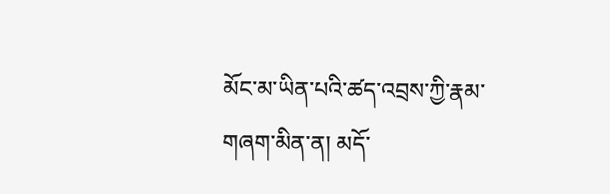མོང་མ་ཡིན་པའི་ཚད་འབྲས་ཀྱི་རྣམ་གཞག་མིན་ན། མདོ་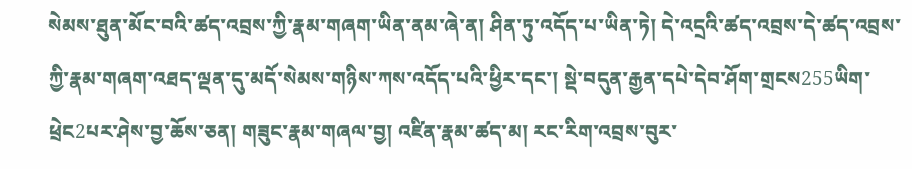སེམས་ཐུན་མོང་བའི་ཚད་འབྲས་ཀྱི་རྣམ་གཞག་ཡིན་ནམ་ཞེ་ན། ཤིན་ཏུ་འདོད་པ་ཡིན་ཏེ། དེ་འདྲའི་ཚད་འབྲས་དེ་ཚད་འབྲས་ཀྱི་རྣམ་གཞག་འཐད་ལྡན་དུ་མདོ་སེམས་གཉིས་ཀས་འདོད་པའི་ཕྱིར་དང་། སྡེ་བདུན་རྒྱན་དཔེ་དེབ་ཤོག་གྲངས255ཡིག་ཕྲེང2པར་ཤེས་བྱ་ཆོས་ཅན། གཟུང་རྣམ་གཞལ་བྱ། འཛིན་རྣམ་ཚད་མ། རང་རིག་འབྲས་བུར་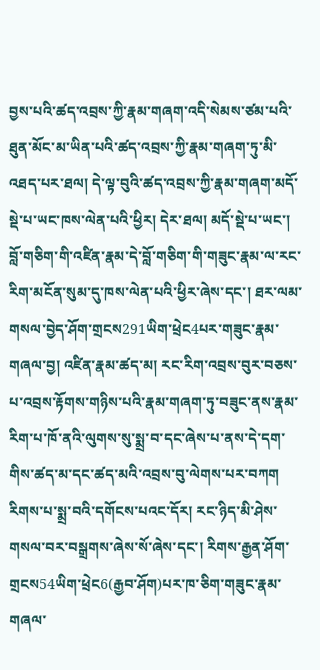བྱས་པའི་ཚད་འབྲས་ཀྱི་རྣམ་གཞག་འདི་སེམས་ཙམ་པའི་ཐུན་མོང་མ་ཡིན་པའི་ཚད་འབྲས་ཀྱི་རྣམ་གཞག་ཏུ་མི་འཐད་པར་ཐལ། དེ་ལྟ་བུའི་ཚད་འབྲས་ཀྱི་རྣམ་གཞག་མདོ་སྡེ་པ་ཡང་ཁས་ལེན་པའི་ཕྱིར། དེར་ཐལ། མདོ་སྡེ་པ་ཡང་། བློ་གཅིག་གི་འཛིན་རྣམ་དེ་བློ་གཅིག་གི་གཟུང་རྣམ་ལ་རང་རིག་མངོན་སུམ་དུ་ཁས་ལེན་པའི་ཕྱིར་ཞེས་དང་། ཐར་ལམ་གསལ་བྱེད་ཤོག་གྲངས291ཡིག་ཕྲེང4པར་གཟུང་རྣམ་གཞལ་བྱ། འཛིན་རྣམ་ཚད་མ། རང་རིག་འབྲས་བུར་བཅས་པ་འབྲས་རྟོགས་གཉིས་པའི་རྣམ་གཞག་ཏུ་བཟུང་ནས་རྣམ་རིག་པ་ཁོ་ནའི་ལུགས་སུ་སྨྲ་བ་དང་ཞེས་པ་ནས་དེ་དག་གིས་ཚད་མ་དང་ཚད་མའི་འབྲས་བུ་ལེགས་པར་བཀག  རིགས་པ་སྨྲ་བའི་དགོངས་པའང་དོར། རང་ཉིད་མི་ཤེས་གསལ་བར་བསྒྲགས་ཞེས་སོ་ཞེས་དང་། རིགས་རྒྱན་ཤོག་གྲངས54ཡིག་ཕྲེང6(རྒྱབ་ཤོག)པར་ཁ་ཅིག་གཟུང་རྣམ་གཞལ་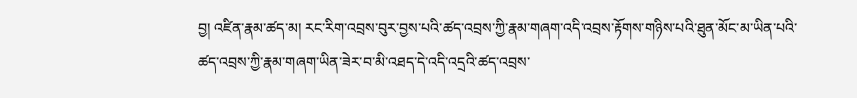བྱ། འཛིན་རྣམ་ཚད་མ། རང་རིག་འབྲས་བུར་བྱས་པའི་ཚད་འབྲས་ཀྱི་རྣམ་གཞག་འདི་འབྲས་རྟོགས་གཉིས་པའི་ཐུན་མོང་མ་ཡིན་པའི་ཚད་འབྲས་ཀྱི་རྣམ་གཞག་ཡིན་ཟེར་བ་མི་འཐད་དེ་འདི་འདྲའི་ཚད་འབྲས་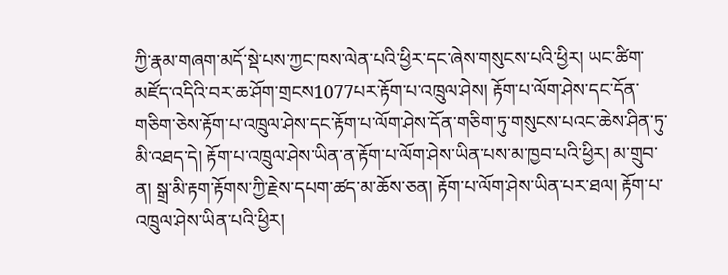ཀྱི་རྣམ་གཞག་མདོ་སྡེ་པས་ཀྱང་ཁས་ལེན་པའི་ཕྱིར་དང་ཞེས་གསུངས་པའི་ཕྱིར། ཡང་ཚིག་མཛོད་འདིའི་བར་ཆ་ཤོག་གྲངས1077པར་རྟོག་པ་འཁྲུལ་ཤེས། རྟོག་པ་ལོག་ཤེས་དང་དོན་གཅིག་ཅེས་རྟོག་པ་འཁྲུལ་ཤེས་དང་རྟོག་པ་ལོག་ཤེས་དོན་གཅིག་ཏུ་གསུངས་པའང་ཆེས་ཤིན་ཏུ་མི་འཐད་དེ། རྟོག་པ་འཁྲུལ་ཤེས་ཡིན་ན་རྟོག་པ་ལོག་ཤེས་ཡིན་པས་མ་ཁྱབ་པའི་ཕྱིར། མ་གྲུབ་ན། སྒྲ་མི་རྟག་རྟོགས་ཀྱི་རྗེས་དཔག་ཚད་མ་ཆོས་ཅན། རྟོག་པ་ལོག་ཤེས་ཡིན་པར་ཐལ། རྟོག་པ་འཁྲུལ་ཤེས་ཡིན་པའི་ཕྱིར།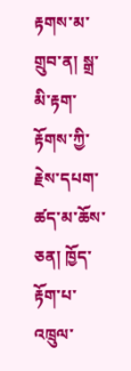རྟགས་མ་གྲུབ་ན། སྒྲ་མི་རྟག་རྟོགས་ཀྱི་རྗེས་དཔག་ཚད་མ་ཆོས་ཅན། ཁྱོད་རྟོག་པ་འཁྲུལ་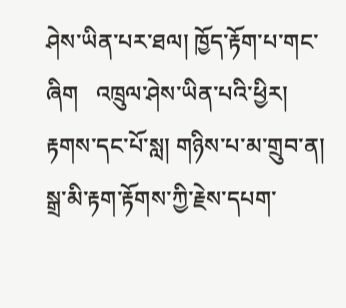ཤེས་ཡིན་པར་ཐལ། ཁྱོད་རྟོག་པ་གང་ཞིག   འཁྲུལ་ཤེས་ཡིན་པའི་ཕྱིར། རྟགས་དང་པོ་སླ། གཉིས་པ་མ་གྲུབ་ན། སྒྲ་མི་རྟག་རྟོགས་ཀྱི་རྗེས་དཔག་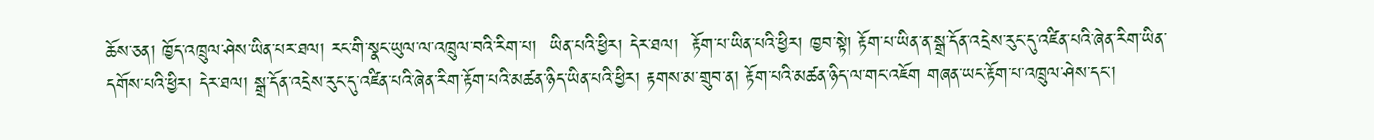ཆོས་ཅན། ཁྱོད་འཁྲུལ་ཤེས་ཡིན་པར་ཐལ། རང་གི་སྣང་ཡུལ་ལ་འཁྲུལ་བའི་རིག་པ།  ཡིན་པའི་ཕྱིར། དེར་ཐལ།  རྟོག་པ་ཡིན་པའི་ཕྱིར། ཁྱབ་སྟེ། རྟོག་པ་ཡིན་ན་སྒྲ་དོན་འདྲེས་རུང་དུ་འཛིན་པའི་ཞེན་རིག་ཡིན་དགོས་པའི་ཕྱིར། དེར་ཐལ། སྒྲ་དོན་འདྲེས་རུང་དུ་འཛིན་པའི་ཞེན་རིག་རྟོག་པའི་མཚན་ཉིད་ཡིན་པའི་ཕྱིར། རྟགས་མ་གྲུབ་ན། རྟོག་པའི་མཚན་ཉིད་ལ་གང་འཇོག གཞན་ཡང་རྟོག་པ་འཁྲུལ་ཤེས་དང་།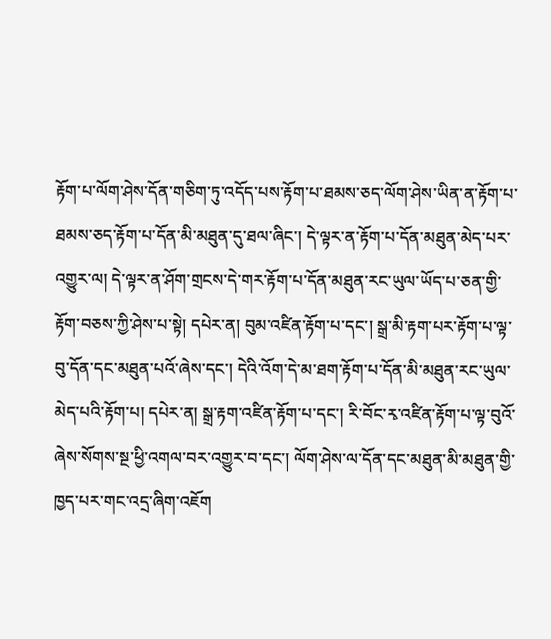རྟོག་པ་ལོག་ཤེས་དོན་གཅིག་ཏུ་འདོད་པས་རྟོག་པ་ཐམས་ཅད་ལོག་ཤེས་ཡིན་ན་རྟོག་པ་ཐམས་ཅད་རྟོག་པ་དོན་མི་མཐུན་དུ་ཐལ་ཞིང་། དེ་ལྟར་ན་རྟོག་པ་དོན་མཐུན་མེད་པར་འགྱུར་ལ། དེ་ལྟར་ན་ཤོག་གྲངས་དེ་གར་རྟོག་པ་དོན་མཐུན་རང་ཡུལ་ཡོད་པ་ཅན་གྱི་རྟོག་བཅས་ཀྱི་ཤེས་པ་སྟེ། དཔེར་ན། བུམ་འཛིན་རྟོག་པ་དང་། སྒྲ་མི་རྟག་པར་རྟོག་པ་ལྟ་བུ་དོན་དང་མཐུན་པའོ་ཞེས་དང་། དེའི་འོག་དེ་མ་ཐག་རྟོག་པ་དོན་མི་མཐུན་རང་ཡུལ་མེད་པའི་རྟོག་པ། དཔེར་ན། སྒྲ་རྟག་འཛིན་རྟོག་པ་དང་། རི་བོང་རྭ་འཛིན་རྟོག་པ་ལྟ་བུའོ་ཞེས་སོགས་སྔ་ཕྱི་འགལ་བར་འགྱུར་བ་དང་། ལོག་ཤེས་ལ་དོན་དང་མཐུན་མི་མཐུན་གྱི་ཁྱད་པར་གང་འདྲ་ཞིག་འཇོག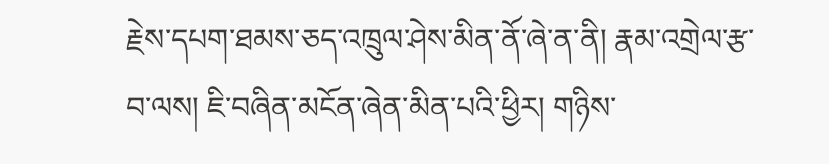རྗེས་དཔག་ཐམས་ཅད་འཁྲུལ་ཤེས་མིན་ནོ་ཞེ་ན་ནི། རྣམ་འགྲེལ་རྩ་བ་ལས། ཇི་བཞིན་མངོན་ཞེན་མིན་པའི་ཕྱིར། གཉིས་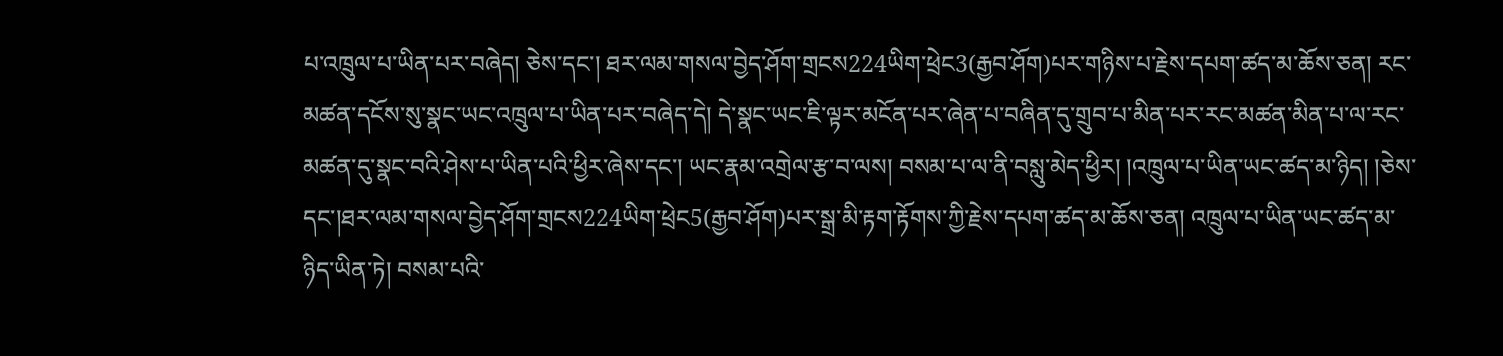པ་འཁྲུལ་པ་ཡིན་པར་བཞེད། ཅེས་དང་། ཐར་ལམ་གསལ་བྱེད་ཤོག་གྲངས224ཡིག་ཕྲེང3(རྒྱབ་ཤོག)པར་གཉིས་པ་རྗེས་དཔག་ཚད་མ་ཆོས་ཅན། རང་མཚན་དངོས་སུ་སྣང་ཡང་འཁྲུལ་པ་ཡིན་པར་བཞེད་དེ། དེ་སྣང་ཡང་ཇི་ལྟར་མངོན་པར་ཞེན་པ་བཞིན་དུ་གྲུབ་པ་མིན་པར་རང་མཚན་མིན་པ་ལ་རང་མཚན་དུ་སྣང་བའི་ཤེས་པ་ཡིན་པའི་ཕྱིར་ཞེས་དང་། ཡང་རྣམ་འགྲེལ་རྩ་བ་ལས། བསམ་པ་ལ་ནི་བསླུ་མེད་ཕྱིར། །འཁྲུལ་པ་ཡིན་ཡང་ཚད་མ་ཉིད། །ཅེས་དང་།ཐར་ལམ་གསལ་བྱེད་ཤོག་གྲངས224ཡིག་ཕྲེང5(རྒྱབ་ཤོག)པར་སྒྲ་མི་རྟག་རྟོགས་ཀྱི་རྗེས་དཔག་ཚད་མ་ཆོས་ཅན། འཁྲུལ་པ་ཡིན་ཡང་ཚད་མ་ཉིད་ཡིན་ཏེ། བསམ་པའི་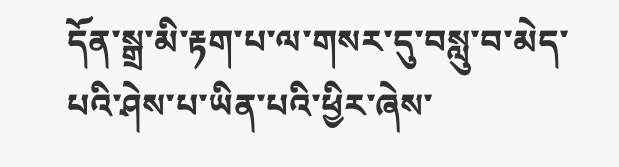དོན་སྒྲ་མི་རྟག་པ་ལ་གསར་དུ་བསླུ་བ་མེད་པའི་ཤེས་པ་ཡིན་པའི་ཕྱིར་ཞེས་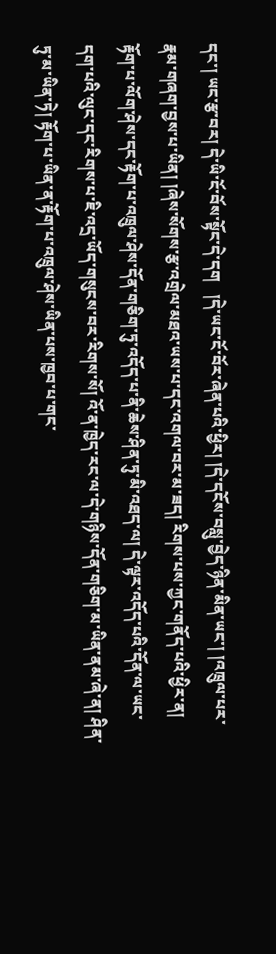དང་། ཡང་རྩ་བར། དེ་ཡི་ངོ་བོས་སྟོང་དེ་དག   །དེ་ཡང་ངོ་བོར་ཞེན་པའི་ཕྱིར། །དེ་དངོས་བསླུ་བྱེད་ཉིན་མིན་ཡང་། །འཁྲུལ་པར་རྣམ་གཞག་བྱས་པ་ཡིན། །ཞེས་སོགས་རྩ་འགྲེལ་མཐའ་ཡས་པ་དང་འགལ་བར་མ་ཟད། རིགས་པས་ཀྱང་གནོད་པའི་ཕྱིར་ན། རྟོག་པ་ལོག་ཤེས་དང་རྟོག་པ་འཁྲུལ་ཤེས་དོན་གཅིག་ཏུ་འདོད་པ་ནི་ཆེས་ཤིན་ཏུ་མི་འཐད་ལ། དེ་ལྟར་འདོད་པའི་དོན་ལ་ཡང་དག་པའི་ལུང་དང་རིགས་པ་ཇི་འདྲ་ཡོད་གསུངས་བར་རིགས་སོ། འོ་ན་ཁྱེད་རང་ལ་དེ་གཉིས་དོན་གཅིག་མ་ཡིན་ནམ་ཞེ་ན། ཤིན་ཏུ་མ་ཡིན་ཏེ། རྟོག་པ་ཡིན་ན་རྟོག་པ་འཁྲུལ་ཤེས་ཡིན་པས་ཁྱབ་པ་གང་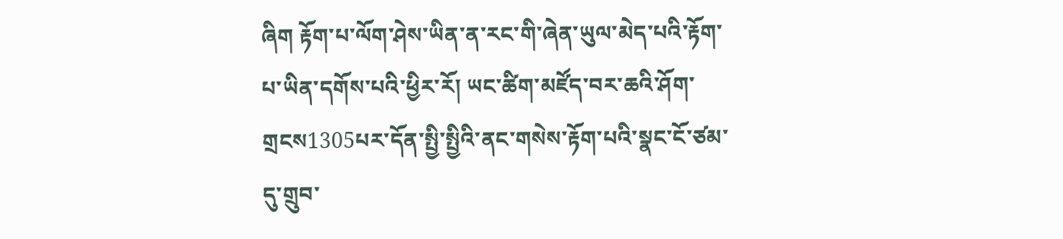ཞིག རྟོག་པ་ལོག་ཤེས་ཡིན་ན་རང་གི་ཞེན་ཡུལ་མེད་པའི་རྟོག་པ་ཡིན་དགོས་པའི་ཕྱིར་རོ། ཡང་ཚིག་མཛོད་བར་ཆའི་ཤོག་གྲངས1305པར་དོན་སྤྱི་སྤྱིའི་ནང་གསེས་རྟོག་པའི་སྣང་ངོ་ཙམ་དུ་གྲུབ་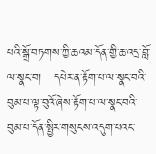པའི་སྒྲོ་བཏགས་ཀྱི་ཆའམ་དོན་གྱི་ཆ་འདྲ་བློ་ལ་སྣང་བ།   དཔེར་ན་རྟོག་པ་ལ་སྣང་བའི་བུམ་པ་ལྟ་བུའོ་ཞེས་རྟོག་པ་ལ་སྣང་བའི་བུམ་པ་དོན་སྤྱིར་གསུངས་འདུག་པའང་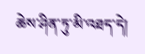ཆེས་ཤིན་ཏུ་མི་འཐད་དེ།